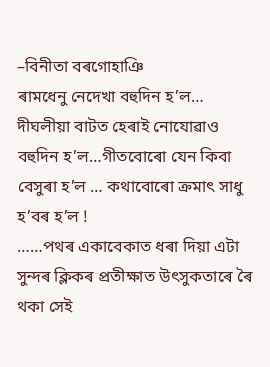–বিনীতা বৰগোহাঞি
ৰামধেনু নেদেখা বহুদিন হ’ল… দীঘলীয়া বাটত হেৰাই নোযোৱাও বহুদিন হ’ল…গীতবোৰো যেন কিবা বেসুৰা হ’ল … কথাবোৰো ক্ৰমাৎ সাধু হ’বৰ হ’ল !
……পথৰ একাবেকাত ধৰা দিয়া এটা সুন্দৰ ক্লিকৰ প্ৰতীক্ষাত উৎসুকতাৰে ৰৈ থকা সেই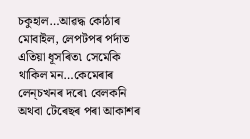চকুহাল…আৱদ্ধ কোঠাৰ মোবাইল, লেপটপৰ পৰ্দাত এতিয়া ধূসৰিত৷ সেমেকি থাকিল মন…কেমেৰাৰ লেন্চখনৰ দৰে৷ বেলকনি অথবা টেৰেছৰ পৰা আকাশৰ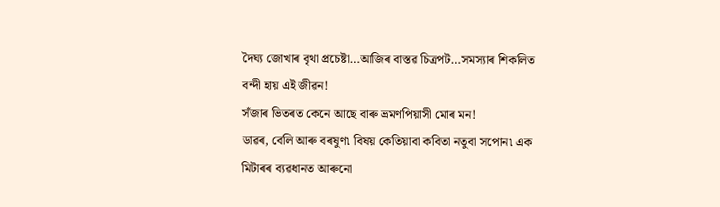দৈঘ্য জোখাৰ বৃথা প্ৰচেষ্টা…আজিৰ বাস্তৱ চিত্ৰপট…সমস্যাৰ শিকলিত বন্দী হায় এই জীৱন!
সঁজাৰ ভিতৰত কেনে আছে বাৰু ভ্ৰমণপিয়াসী মোৰ মন!
ডাৱৰ, বেলি আৰু বৰষুণ৷ বিষয় কেতিয়াবা কবিতা নতুবা সপোন৷ এক মিটাৰৰ ব্যৱধানত আৰুনো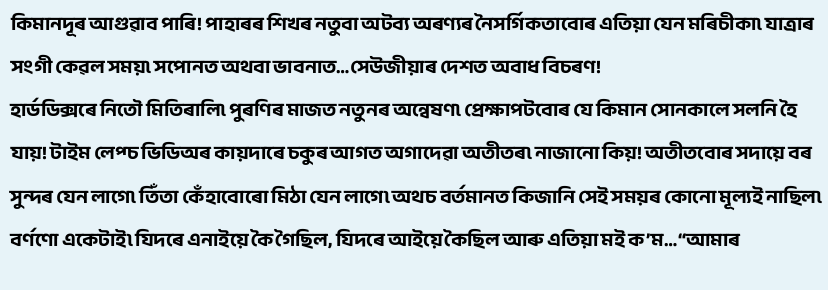কিমানদূৰ আগুৱাব পাৰি! পাহাৰৰ শিখৰ নতুবা অটব্য অৰণ্যৰ নৈসৰ্গিকতাবোৰ এতিয়া যেন মৰিচীকা৷ যাত্ৰাৰ সংগী কেৱল সময়৷ সপোনত অথবা ভাবনাত…সেউজীয়াৰ দেশত অবাধ বিচৰণ!
হাৰ্ডডিক্সৰে নিতৌ মিতিৰালি৷ পুৰণিৰ মাজত নতুনৰ অন্বেষণ৷ প্ৰেক্ষাপটবোৰ যে কিমান সোনকালে সলনি হৈ যায়! টাইম লেপ্চ ভিডিঅৰ কায়দাৰে চকুৰ আগত অগাদেৱা অতীতৰ৷ নাজানো কিয়! অতীতবোৰ সদায়ে বৰ সুন্দৰ যেন লাগে৷ তিঁতা কেঁহাবোৰো মিঠা যেন লাগে৷ অথচ বৰ্তমানত কিজানি সেই সময়ৰ কোনো মূল্যই নাছিল৷ বৰ্ণণো একেটাই৷ যিদৰে এনাইয়ে কৈ গৈছিল, যিদৰে আইয়ে কৈছিল আৰু এতিয়া মই ক’ম…“আমাৰ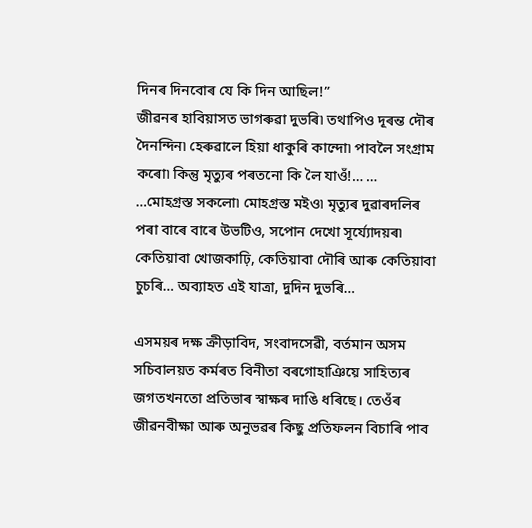দিনৰ দিনবোৰ যে কি দিন আছিল!”
জীৱনৰ হাবিয়াসত ভাগৰুৱা দুভৰি৷ তথাপিও দূৰন্ত দৌৰ দৈনন্দিন৷ হেৰুৱালে হিয়া ধাকুৰি কান্দো৷ পাবলৈ সংগ্ৰাম কৰো৷ কিন্তু মৃত্যুৰ পৰতনো কি লৈ যাওঁ!… … …মোহগ্ৰস্ত সকলো৷ মোহগ্ৰস্ত মইও৷ মৃত্যুৰ দুৱাৰদলিৰ পৰা বাৰে বাৰে উভটিও, সপোন দেখো সূৰ্য্যোদয়ৰ৷ কেতিয়াবা খোজকাঢ়ি, কেতিয়াবা দৌৰি আৰু কেতিয়াবা চুচৰি… অব্যাহত এই যাত্ৰা, দুদিন দুভৰি…

এসময়ৰ দক্ষ ক্ৰীড়াবিদ, সংবাদসেৱী, বৰ্তমান অসম সচিবালয়ত কৰ্মৰত বিনীতা বৰগোহাঞিয়ে সাহিত্যৰ জগতখনতো প্ৰতিভাৰ স্বাক্ষৰ দাঙি ধৰিছে। তেওঁৰ জীৱনবীক্ষা আৰু অনুভৱৰ কিছু প্ৰতিফলন বিচাৰি পাব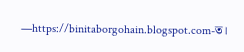—https://binitaborgohain.blogspot.com-ত।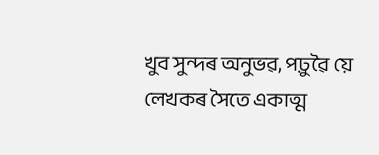খুব সুন্দৰ অনুভৱ, পঢ়ুৱৈ য়ে লেখকৰ সৈতে একাত্ম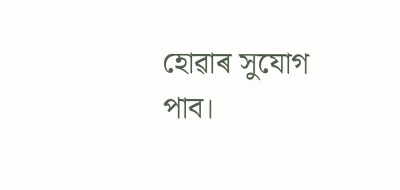হোৱাৰ সুযোগ পাব।